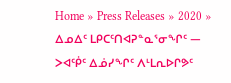Home » Press Releases » 2020 » ᐃᓄᐃᑦ ᒪᑭᑕᑦᑎᐊᕈᓐᓇᕐᓂᖏᑦ — ᐳᐊᑦᑮᑦ ᐃᓅᓯᖏᑦ ᐱᒻᒪᕆᐅᒋᕗᑦ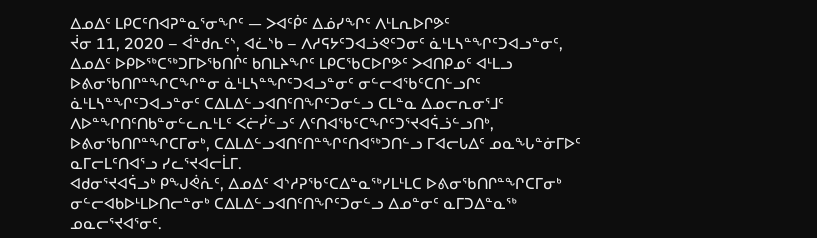ᐃᓄᐃᑦ ᒪᑭᑕᑦᑎᐊᕈᓐᓇᕐᓂᖏᑦ — ᐳᐊᑦᑮᑦ ᐃᓅᓯᖏᑦ ᐱᒻᒪᕆᐅᒋᕗᑦ
ᔫᓂ 11, 2020 – ᐋᓐᑯᕆᑦᔅ, ᐊᓛᔅᑲ – ᐱᓱᕋᔭᑦᑐᐊᓘᕙᑦᑐᓂᑦ ᓈᒻᒪᓴᓐᖏᑦᑐᐊᓗᓐᓂᑦ, ᐃᓄᐃᑦ ᐅᑭᐅᖅᑕᖅᑐᒥᐅᖃᑎᒌᑦ ᑲᑎᒪᔨᖏᑦ ᒪᑭᑕᖃᑕᐅᒋᕗᑦ ᐳᐊᑎᑭᓄᑦ ᐊᒻᒪᓗ ᐅᕕᓂᖃᑎᒋᓐᖏᑕᖏᓐᓂ ᓈᒻᒪᓴᓐᖏᑦᑐᐊᓗᓐᓂᑦ ᓂᓪᓕᐊᖃᑦᑕᑎᓪᓗᒋᑦ ᓈᒻᒪᓴᓐᖏᑦᑐᐊᓗᓐᓂᑦ ᑕᐃᒪᐃᓪᓗᐊᑎᑦᑎᖏᑦᑐᓂᓪᓗ ᑕᒪᓐᓇ ᐃᓄᓕᕆᓂᕐᒧᑦ ᐱᐅᓐᖏᑎᑦᑎᑲᓐᓂᓪᓚᕆᒻᒪᑦ ᐸᓖᓰᓪᓗᑦ ᐱᑦᑎᐊᖃᑦᑕᖏᑦᑐᕐᔪᐊᕌᓘᓪᓗᑎᒃ, ᐅᕕᓂᖃᑎᒋᓐᖏᑕᒥᓂᒃ, ᑕᐃᒪᐃᓪᓗᐊᑎᑦᑎᓐᖏᑦᑎᐊᖅᑐᑎᓪᓗ ᒥᐊᓕᒐᐃᑦ ᓄᓇᖓᓐᓃᒥᐅᑦ ᓇᒥᓕᒪᑦᑎᐊᕐᓗ ᓯᓚᕐᔪᐊᓕᒫᒥ.
ᐊᑯᓂᕐᔪᐊᕌᓗᒃ ᑭᖑᕚᕇᑦ, ᐃᓄᐃᑦ ᐊᔅᓱᕈᖃᑦᑕᐃᓐᓇᖅᓯᒪᒻᒪᑕ ᐅᕕᓂᖃᑎᒋᓐᖏᑕᒥᓂᒃ ᓂᓪᓕᐊᑲᐅᒻᒪᐅᑎᓕᓐᓂᒃ ᑕᐃᒪᐃᓪᓗᐊᑎᑦᑎᖏᑦᑐᓂᓪᓗ ᐃᓄᓐᓂᑦ ᓇᒥᑐᐃᓐᓇᖅ ᓄᓇᓕᕐᔪᐊᕐᓂᑦ.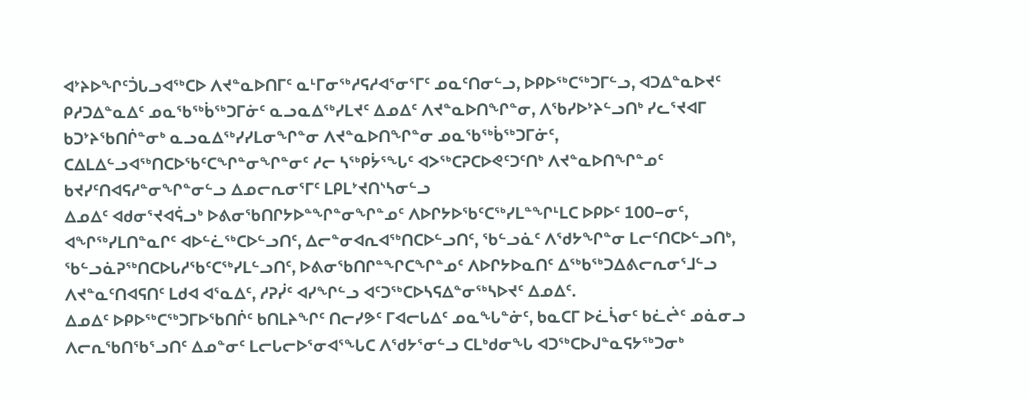ᐊᔾᔨᐅᖏᑦᑑᒐᓗᐊᖅᑕᐅ ᐱᔪᓐᓇᐅᑎᒥᑦ ᓇᒻᒥᓂᖅᓱᕋᓱᐊᕐᓂᕐᒥᑦ ᓄᓇᑦᑎᓂᓪᓗ, ᐅᑭᐅᖅᑕᖅᑐᒥᓪᓗ, ᐊᑐᐃᓐᓇᐅᔪᑦ ᑭᓱᑐᐃᓐᓇᐃᑦ ᓄᓇᖃᖅᑳᖅᑐᒥᓃᑦ ᓇᓗᓇᐃᖅᓯᒪᔪᑦ ᐃᓄᐃᑦ ᐱᔪᓐᓇᐅᑎᖏᓐᓂ, ᐱᖃᓯᐅᔾᔨᓪᓗᑎᒃ ᓯᓚᕐᔪᐊᒥ ᑲᑐᔾᔨᖃᑎᒌᓐᓂᒃ ᓇᓗᓇᐃᖅᓯᓯᒪᓂᖏᓐᓂ ᐱᔪᓐᓇᐅᑎᖏᓐᓂ ᓄᓇᖃᖅᑳᖅᑐᒥᓃᑦ, ᑕᐃᒪᐃᓪᓗᐊᖅᑎᑕᐅᖃᑦᑕᖏᓐᓂᖏᓐᓂᑦ ᓱᓕ ᓴᖅᑭᔮᕐᖓᑦ ᐊᐳᖅᑕᕈᑕᐅᕙᑦᑐᑦᑎᒃ ᐱᔪᓐᓇᐅᑎᖏᓐᓄᑦ ᑲᔪᓯᑦᑎᐊᕋᓱᓐᓂᖏᓐᓂᓪᓗ ᐃᓄᓕᕆᓂᕐᒥᑦ ᒪᑭᒪᔾᔪᑎᔅᓴᓂᓪᓗ
ᐃᓄᐃᑦ ᐊᑯᓂᕐᔪᐊᕌᓗᒃ ᐅᕕᓂᖃᑎᒋᔭᐅᓐᖏᓐᓂᖏᓐᓄᑦ ᐱᐅᒋᔭᐅᖃᑦᑕᖅᓯᒪᓐᖏᒻᒪᑕ ᐅᑭᐅᑦ 100−ᓂᑦ, ᐊᖏᖅᓯᒪᑎᓐᓇᒋᑦ ᐊᐅᓪᓛᖅᑕᐅᓪᓗᑎᑦ, ᐃᓕᓐᓂᐊᕆᐊᖅᑎᑕᐅᓪᓗᑎᑦ, ᖃᓪᓗᓈᑦ ᐱᖁᔭᖏᓐᓂ ᒪᓕᑦᑎᑕᐅᓪᓗᑎᒃ, ᖃᓪᓗᓈᕈᖅᑎᑕᐅᒐᓱᖃᑦᑕᖅᓯᒪᓪᓗᑎᑦ, ᐅᕕᓂᖃᑎᒋᓐᖏᑕᖏᓐᓄᑦ ᐱᐅᒋᔭᐅᓇᑎᑦ ᐃᖅᑲᖅᑐᐃᕕᓕᕆᓂᕐᒧᓪᓗ ᐱᔪᓐᓇᑦᑎᐊᕋᑎᑦ ᒪᑯᐊ ᐊᕐᓇᐃᑦ, ᓱᕈᓰᑦ ᐊᓯᖏᓪᓗ ᐊᑦᑐᖅᑕᐅᓴᕋᐃᓐᓂᖅᓴᐅᔪᑦ ᐃᓄᐃᑦ.
ᐃᓄᐃᑦ ᐅᑭᐅᖅᑕᖅᑐᒥᐅᖃᑎᒌᑦ ᑲᑎᒪᔨᖏᑦ ᑎᓕᓯᕗᑦ ᒥᐊᓕᒐᐃᑦ ᓄᓇᖓᓐᓃᑦ, ᑲᓇᑕᒥ ᐅᓛᓵᓂᑦ ᑲᓛᖡᑦ ᓄᓈᓂᓗ ᐱᓕᕆᖃᑎᖃᕐᓗᑎᑦ ᐃᓄᓐᓂᑦ ᒪᓕᒐᓕᐅᕐᓂᐊᕐᖓᑕ ᐱᖁᔭᕐᓂᓪᓗ ᑕᒪᒃᑯᓂᖓ ᐊᑐᖅᑕᐅᒍᓐᓇᕋᔭᖅᑐᓂᒃ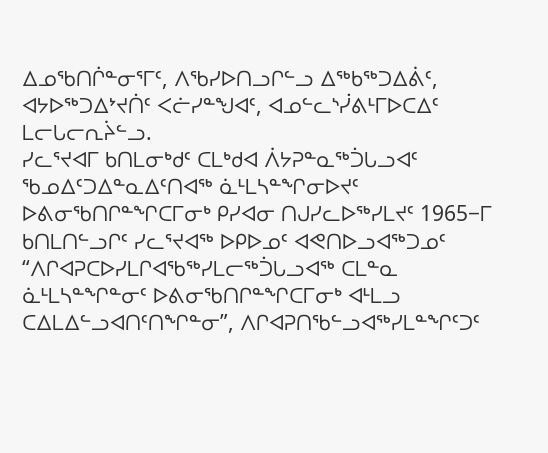ᐃᓄᖃᑎᒌᓐᓂᕐᒥᑦ, ᐱᖃᓯᐅᑎᓗᒋᓪᓗ ᐃᖅᑲᖅᑐᐃᕖᑦ, ᐊᔭᐅᖅᑐᐃᔾᔪᑏᑦ ᐸᓖᓯᓐᖑᐊᑦ, ᐊᓄᓪᓚᔅᓰᕕᒻᒥᐅᑕᐃᑦ ᒪᓕᒐᓕᕆᔩᓪᓗ.
ᓯᓚᕐᔪᐊᒥ ᑲᑎᒪᓂᒃᑯᑦ ᑕᒪᒃᑯᐊ ᐲᔭᕈᓐᓇᖅᑑᒐᓗᐊᑦ ᖃᓄᐃᑦᑐᐃᓐᓇᐃᑦᑎᐊᖅ ᓈᒻᒪᓴᓐᖏᓂᐅᔪᑦ ᐅᕕᓂᖃᑎᒋᓐᖏᑕᒥᓂᒃ ᑭᓯᐊᓂ ᑎᒍᓯᓚᐅᖅᓯᒪᔪᑦ 1965−ᒥ ᑲᑎᒪᑎᓪᓗᒋᑦ ᓯᓚᕐᔪᐊᖅ ᐅᑭᐅᓄᑦ ᐊᕙᑎᐅᓗᐊᖅᑐᓄᑦ “ᐱᒋᐊᕈᑕᐅᓯᒪᒋᐊᖃᖅᓯᒪᓕᖅᑑᒐᓗᐊᖅ ᑕᒪᓐᓇ ᓈᒻᒪᓴᓐᖏᓐᓂᑦ ᐅᕕᓂᖃᑎᒋᓐᖏᑕᒥᓂᒃ ᐊᒻᒪᓗ ᑕᐃᒪᐃᓪᓗᐊᑎᑦᑎᖏᓐᓂ”, ᐱᒋᐊᕈᑎᖃᓪᓗᐊᖅᓯᒪᓐᖏᑦᑐᑦ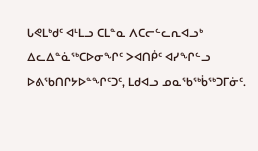ᒐᕙᒪᒃᑯᑦ ᐊᒻᒪᓗ ᑕᒪᓐᓇ ᐱᑕᓕᓪᓚᕆᐊᓗᒃ ᐃᓚᐃᓐᓈᖅᑕᐅᓂᖏᑦ ᐳᐊᑎᑮᑦ ᐊᓯᖏᓪᓗ ᐅᕕᖃᑎᒋᔭᐅᓐᖏᑦᑐᑦ, ᒪᑯᐊᓗ ᓄᓇᖃᖅᑳᖅᑐᒥᓃᑦ.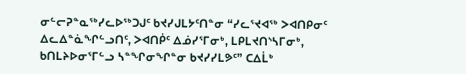ᓂᓪᓕᕈᓐᓇᖅᓯᓚᐅᖅᑐᒍᑦ ᑲᔪᓯᒍᒪᔭᑦᑎᓐᓂ “ᓯᓚᕐᔪᐊᖅ ᐳᐊᑎᑭᓂᑦ ᐃᓚᐃᓐᓈᖏᓪᓗᑎᑦ, ᐳᐊᑎᑮᑦ ᐃᓅᓯᕐᒥᓂᒃ, ᒪᑭᒪᔪᑎᔅᓴᒥᓂᒃ, ᑲᑎᒪᔨᐅᓂᕐᒥᓪᓗ ᓴᓐᖏᓂᖏᓐᓂ ᑲᔪᓯᓯᒪᕗᑦ” ᑕᐃᒫᒃ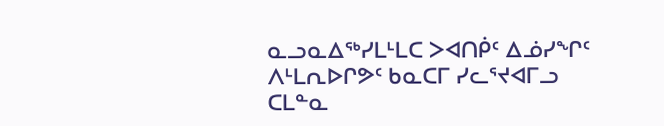ᓇᓗᓇᐃᖅᓯᒪᒻᒪᑕ ᐳᐊᑎᑮᑦ ᐃᓅᓯᖏᑦ ᐱᒻᒪᕆᐅᒋᕗᑦ ᑲᓇᑕᒥ ᓯᓚᕐᔪᐊᒥᓗ ᑕᒪᓐᓇ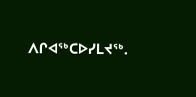ᐱᒋᐊᖅᑕᐅᓯᒪᔪᖅ.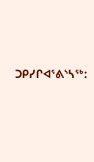ᑐᑭᓯᒋᐊᕐᕕᔅᓴᖅ: